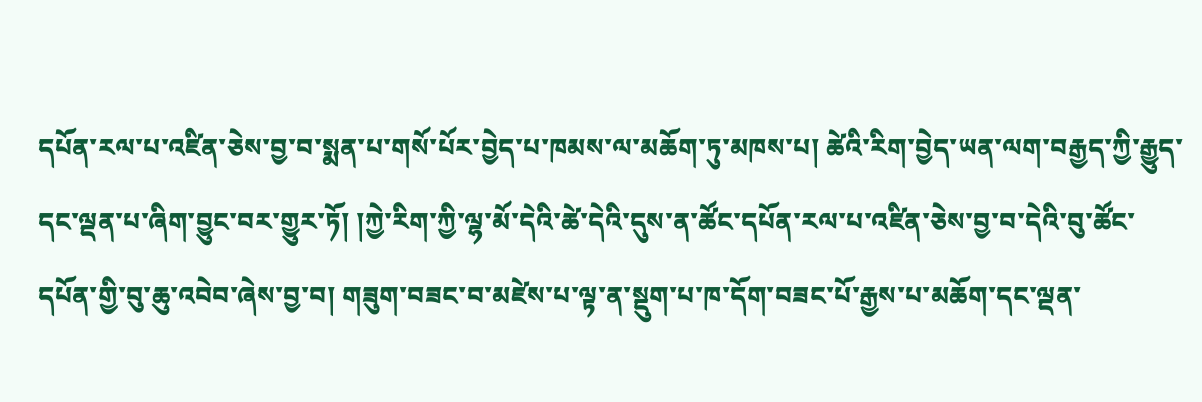དཔོན་རལ་པ་འཛིན་ཅེས་བྱ་བ་སྨན་པ་གསོ་པོར་བྱེད་པ་ཁམས་ལ་མཆོག་ཏུ་མཁས་པ། ཚེའི་རིག་བྱེད་ཡན་ལག་བརྒྱད་ཀྱི་རྒྱུད་དང་ལྡན་པ་ཞིག་བྱུང་བར་གྱུར་ཏོ། །ཀྱེ་རིག་ཀྱི་ལྷ་མོ་དེའི་ཚེ་དེའི་དུས་ན་ཚོང་དཔོན་རལ་པ་འཛིན་ཅེས་བྱ་བ་དེའི་བུ་ཚོང་དཔོན་གྱི་བུ་ཆུ་འབེབ་ཞེས་བྱ་བ། གཟུག་བཟང་བ་མཛེས་པ་ལྟ་ན་སྡུག་པ་ཁ་དོག་བཟང་པོ་རྒྱས་པ་མཆོག་དང་ལྡན་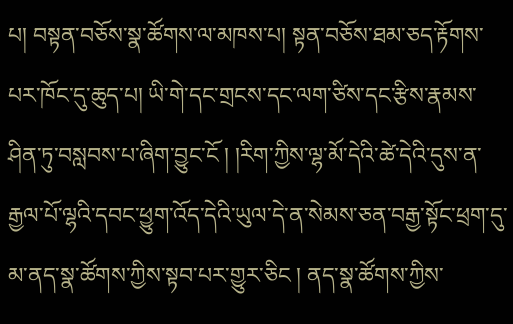པ། བསྟན་བཅོས་སྣ་ཚོགས་ལ་མཁས་པ། སྟན་བཅོས་ཐམ་ཅད་རྟོགས་པར་ཁོང་དུ་ཆུད་པ། ཡི་གེ་དང་གྲངས་དང་ལག་ཙིས་དང་རྩིས་རྣམས་ཤིན་ཏུ་བསླབས་པ་ཞིག་བྱུང་ངོ ། །རིག་ཀྱིས་ལྷ་མོ་དེའི་ཚེ་དེའི་དུས་ན་རྒྱལ་པོ་ལྷའི་དབང་ཕྱུག་འོད་དེའི་ཡུལ་དེ་ན་སེམས་ཅན་བརྒྱ་སྟོང་ཕྲག་དུ་མ་ནད་སྣ་ཚོགས་ཀྱིས་སྟབ་པར་གྱུར་ཅིང ། ནད་སྣ་ཚོགས་ཀྱིས་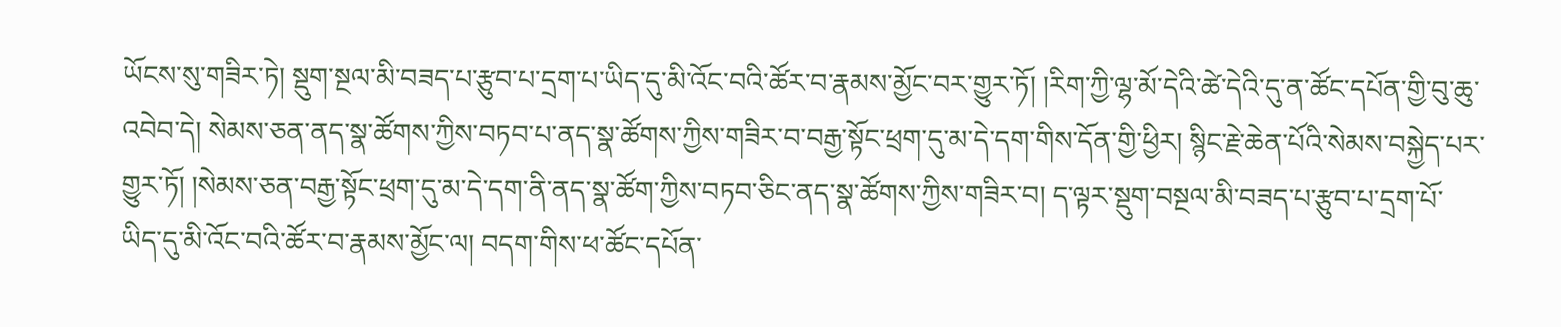ཡོངས་སུ་གཟིར་ཏེ། སྡུག་སྔལ་མི་བཟད་པ་རྩུབ་པ་དྲག་པ་ཡིད་དུ་མི་འོང་བའི་ཚོར་བ་རྣམས་མྱོང་བར་གྱུར་ཏོ། །རིག་ཀྱི་ལྷ་མོ་དེའི་ཚེ་དེའི་དུ་ན་ཚོང་དཔོན་གྱི་བུ་ཆུ་འབེབ་དེ། སེམས་ཅན་ནད་སྣ་ཚོགས་ཀྱིས་བཏབ་པ་ནད་སྣ་ཚོགས་ཀྱིས་གཟིར་བ་བརྒྱ་སྟོང་ཕྲག་དུ་མ་དེ་དག་གིས་དོན་གྱི་ཕྱིར། སྙིང་རྗེ་ཆེན་པོའི་སེམས་བསྐྱེད་པར་གྱུར་ཏོ། །སེམས་ཅན་བརྒྱ་སྟོང་ཕྲག་དུ་མ་དེ་དག་ནི་ནད་སྣ་ཚོག་ཀྱིས་བཏབ་ཅིང་ནད་སྣ་ཚོགས་ཀྱིས་གཟིར་བ། ད་ལྟར་སྡུག་བསྔལ་མི་བཟད་པ་རྩུབ་པ་དྲག་པོ་ཡིད་དུ་མི་འོང་བའི་ཚོར་བ་རྣམས་མྱོང་ལ། བདག་གིས་ཕ་ཚོང་དཔོན་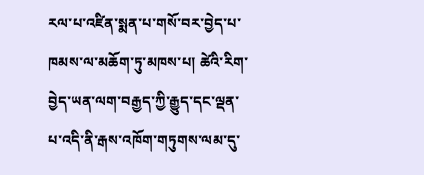རལ་པ་འཛིན་སྨན་པ་གསོ་བར་བྱེད་པ་ཁམས་ལ་མཆོག་ཏུ་མཁས་པ། ཚེའི་རིག་བྱེད་ཡན་ལག་བརྒྱད་ཀྱི་རྒྱུད་དང་ལྡན་པ་འདི་ནི་རྒས་འཁོག་གཏུགས་ལམ་དུ་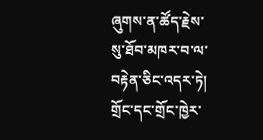ཞུགས་ན་ཚོད་རྗེས་སུ་ཐོབ་མཁར་བ་ལ་བརྟེན་ཅིང་འདར་ཏེ། གྲོང་དང་གྲོང་ཁྱེར་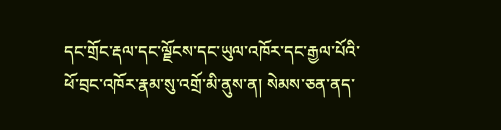དང་གྲོང་རྡལ་དང་ལྗོངས་དང་ཡུལ་འཁོར་དང་རྒྱལ་པོའི་ཕོ་བྲང་འཁོར་རྣམ་སུ་འགྲོ་མི་ནུས་ན། སེམས་ཅན་ནད་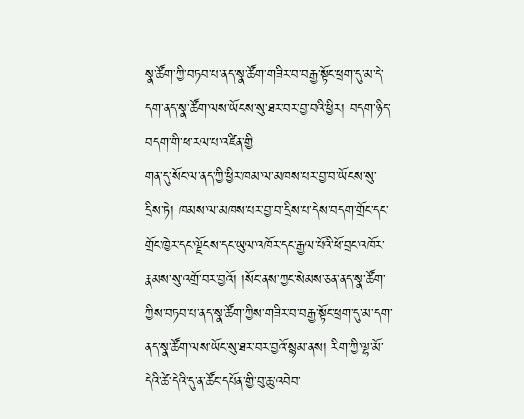སྣ་ཚོག་ཀྱི་བཏབ་པ་ནད་སྣ་ཚོག་གཟིར་བ་བརྒྱ་སྟོང་ཕྲག་དུ་མ་དེ་དག་ནད་སྣ་ཚོག་ལས་ཡོངས་སུ་ཐར་བར་བྱ་བའི་ཕྱིར། བདག་ཉིད་བདག་གི་ཕ་རལ་པ་འཛིན་གྱི
གན་དུ་སོང་ལ་ནད་ཀྱི་ཕྱིར་ཁམ་ལ་མཁས་པར་བྱ་བ་ཡོངས་སུ་དྲིས་ཏེ། ཁམས་ལ་མཁས་པར་བྱ་བ་དྲིས་པ་དེས་བདག་གྲོང་དང་གྲོང་ཁྱེར་དང་ལྗོངས་དང་ཡུལ་འཁོར་དང་རྒྱལ་པོའི་ཕོ་བྲང་འཁོར་རྣམས་སུ་འགྲོ་བར་བྱའོ། །སོང་ནས་ཀྱང་སེམས་ཅན་ནད་སྣ་ཚོག་ཀྱིས་བཏབ་པ་ནད་སྣ་ཚོག་ཀྱིས་གཟིར་བ་བརྒྱ་སྟོང་ཕྲག་དུ་མ་དག་ནད་སྣ་ཚོག་ལས་ཡོང་སུ་ཐར་བར་བྱའོ་སྙམ་ནས། རིག་ཀྱི་ལྷ་མོ་དེའི་ཚེ་དེའི་དུ་ན་ཚོང་དཔོན་གྱི་བུ་ཆུ་འབེབ་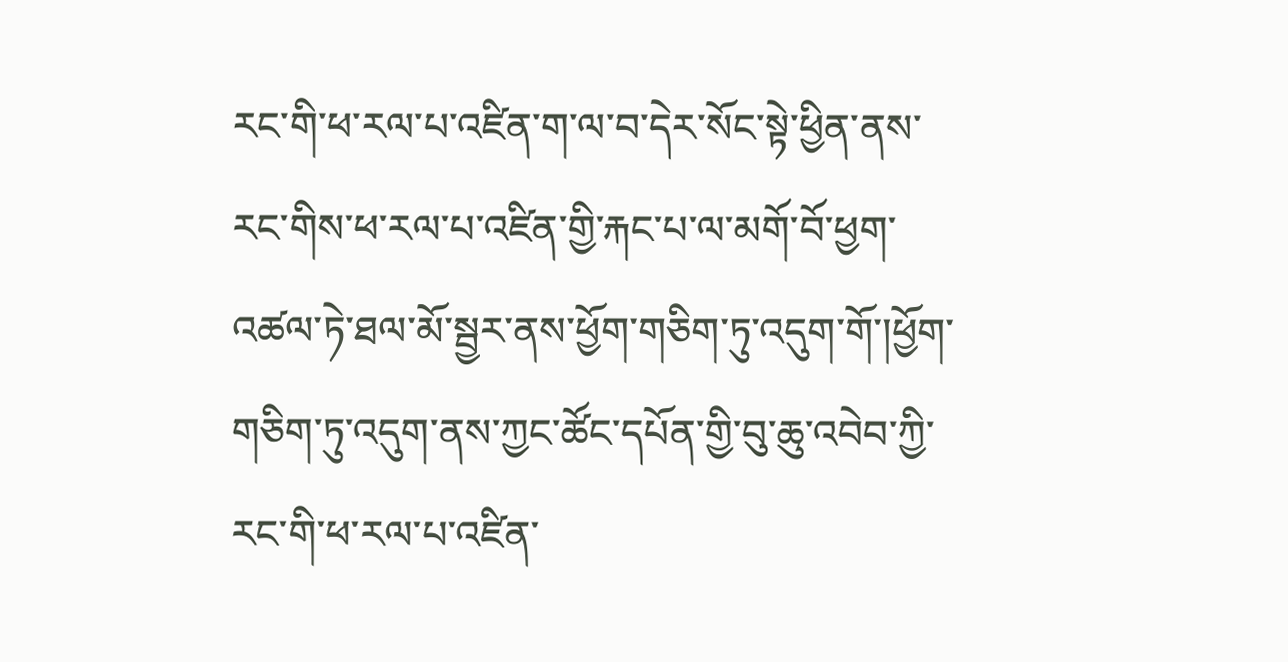རང་གི་ཕ་རལ་པ་འཛིན་ག་ལ་བ་དེར་སོང་སྟེ་ཕྱིན་ནས་རང་གིས་ཕ་རལ་པ་འཛིན་གྱི་རྐང་པ་ལ་མགོ་བོ་ཕྱག་འཚལ་ཏེ་ཐལ་མོ་སྦྱར་ནས་ཕྱོག་གཅིག་ཏུ་འདུག་གོ་།ཕྱོག་གཅིག་ཏུ་འདུག་ནས་ཀྱང་ཚོང་དཔོན་གྱི་བུ་ཆུ་འབེབ་ཀྱི་རང་གི་ཕ་རལ་པ་འཛིན་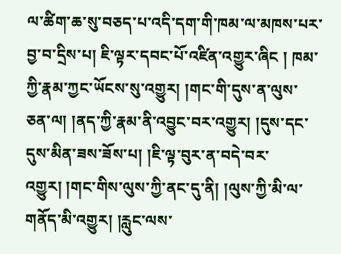ལ་ཚིག་ཆ་སུ་བཅད་པ་འདི་དག་གི་ཁམ་ལ་མཁས་པར་བྱ་བ་དྲིས་པ། ཇི་ལྟར་དབང་པོ་འཛིན་འགྱུར་ཞིང ། ཁམ་ཀྱི་རྣམ་ཀྱང་ཡོངས་སུ་འགྱུར། །གང་གི་དུས་ན་ལུས་ཅན་ལ། །ནད་ཀྱི་རྣམ་ནི་འབྱུང་བར་འགྱུར། །དུས་དང་དུས་མིན་ཟས་ཟོས་པ། །ཇི་ལྟ་བུར་ན་བདེ་བར་འགྱུར། །གང་གིས་ལུས་ཀྱི་ནང་དུ་ནི། །ལུས་ཀྱི་མི་ལ་གནོད་མི་འགྱུར། །རླུང་ལས་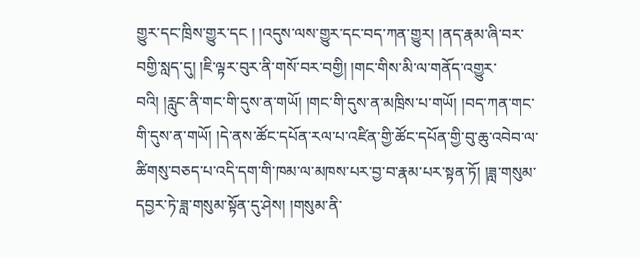གྱུར་དང་ཁྲིས་གྱུར་དང ། །འདུས་ལས་གྱུར་དང་བད་ཀན་གྱུར། །ནད་རྣམ་ཞི་བར་བགྱི་སླད་དུ། །ཇི་ལྟར་བུར་ནི་གསོ་བར་བགྱི། །གང་གིས་མི་ལ་གནོད་འགྱུར་བའི། །རླུང་ནི་གང་གི་དུས་ན་གཡོ། །གང་གི་དུས་ན་མཁྲིས་པ་གཡོ། །བད་ཀན་གང་གི་དུས་ན་གཡོ། །དེ་ནས་ཚོང་དཔོན་རལ་པ་འཛིན་གྱི་ཚོང་དཔོན་གྱི་བུ་ཆུ་འབེབ་ལ་ཚིགསུ་བཅད་པ་འདི་དག་གི་ཁམ་ལ་མཁས་པར་བྱ་བ་རྣམ་པར་སྟན་ཏོ། །ཟླ་གསུམ་དབྱར་ཏེ་ཟླ་གསུམ་སྟོན་དུ་ཤེས། །གསུམ་ནི་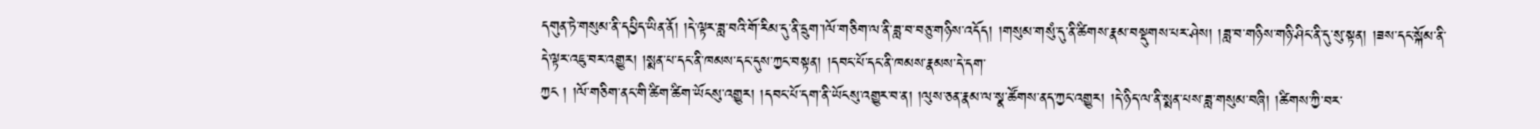དགུན་ཏེ་གསུམ་ནི་དཔྱིད་ཡིན་ནོ། །དེ་ལྟར་ཟླ་བའི་གོ་རིམ་དུ་ནི་དྲུག་།ལོ་གཅིག་ལ་ནི་ཟླ་བ་བཅུ་གཉིས་འདོད། །གསུམ་གསུཾ་དུ་ནི་ཚིགས་རྣམ་བསྡུགས་པར་ཤེས། །ཟླ་བ་གཉིས་གཉི་ཤིང་ནི་དུ་སུ་སྟན། །ཟས་དང་སྐོམ་ནི་དེ་ལྟར་འཇུ་བར་འགྱུར། །སྨན་པ་དང་ནི་ཁམས་དང་དུས་ཀྱང་བསྟན། །དབང་པོ་དང་ནི་ཁམས་རྣམས་དེ་དག་
ཀྱང ། །ལོ་གཅིག་ནང་གི་ཚིག་ཚིག་ཡོངསུ་འགྱུར། །དབང་པོ་དག་ནི་ཡོངསུ་འགྱུར་བ་ན། །ལུས་ཅན་རྣམ་ལ་སྣ་ཚོགས་ནད་ཀྱང་འགྱུར། །དེ་ཉིད་ལ་ནི་སྨན་པས་ཟླ་གསུམ་བཞི། །ཚིགས་ཀྱི་བར་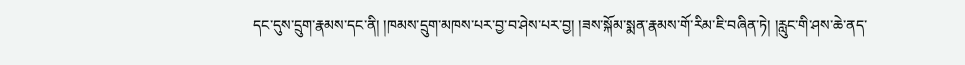དང་དུས་དྲུག་རྣམས་དང་ནི། །ཁམས་དྲུག་མཁས་པར་བྱ་བ་ཤེས་པར་བྱ། །ཟས་སྐོམ་སྨན་རྣམས་གོ་རིམ་ཇི་བཞིན་ཏེ། །རླུང་གི་ཤས་ཆེ་ནད་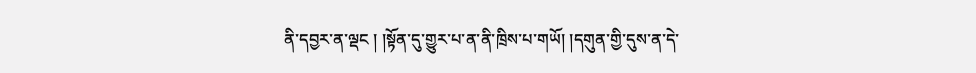ནི་དབྱར་ན་ལྡང ། །སྟོན་དུ་གྱུར་པ་ན་ནི་ཁྲིས་པ་གཡོ། །དགུན་གྱི་དུས་ན་དེ་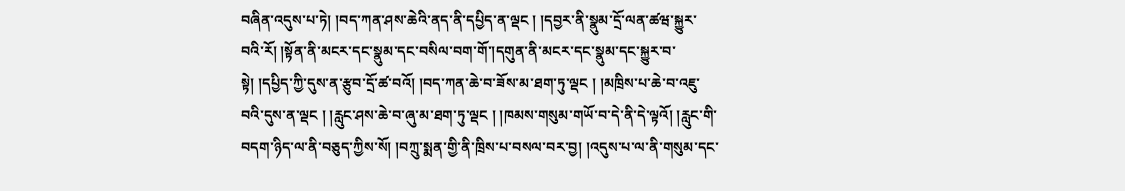བཞིན་འདུས་པ་ཏེ། །བད་ཀན་ཤས་ཆེའི་ནད་ནི་དཔྱིད་ན་ལྡང ། །དབྱར་ནི་སྣུམ་དྲོ་ལན་ཚཝ་སྐྱུར་བའི་རོ། །སྟོན་ནི་མངར་དང་སྣུམ་དང་བསིལ་བག་གོ་།དགུན་ནི་མངར་དང་སྣུམ་དང་སྐྱུར་བ་སྟེ། །དཔྱིད་ཀྱི་དུས་ན་རྩུབ་དྲོ་ཚ་བའོ། །བད་ཀན་ཆེ་བ་ཟོས་མ་ཐག་ཏུ་ལྡང ། །མཁྲིས་པ་ཆེ་བ་འཇུ་བའི་དུས་ན་ལྡང ། །རླུང་ཤས་ཆེ་བ་ཞུ་མ་ཐག་ཏུ་ལྡང ། །ཁམས་གསུམ་གཡོ་བ་དེ་ནི་དེ་ལྟའོ། །རླུང་གི་བདག་ཉིད་ལ་ནི་བཅུད་ཀྱིས་སོ། །བཀྲུ་སྨན་གྱི་ནི་ཁྲིས་པ་བསལ་བར་བྱ། །འདུས་པ་ལ་ནི་གསུམ་དང་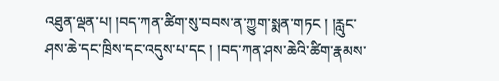འཐུན་ལྡན་པ། །བད་ཀན་ཚིག་སུ་བབས་ན་ཀྱུག་སྨན་གཏང ། །རླུང་ཤས་ཆེ་དང་ཁྲིས་དང་འདུས་པ་དང ། །བད་ཀན་ཤས་ཆེའི་ཚིག་རྣམས་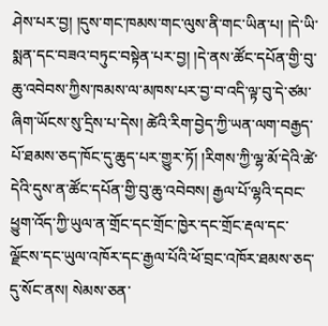ཤེས་པར་བྱ། །དུས་གང་ཁམས་གང་ལུས་ནི་གང་ཡིན་པ། །དེ་ཡི་སྨན་དང་བཟའ་བཏུང་བསྟེན་པར་བྱ། །དེ་ནས་ཚོང་དཔོན་གྱི་བུ་ཆུ་འབེབས་ཀྱིས་ཁམས་ལ་མཁས་པར་བྱ་བ་འདི་ལྟ་བུ་དེ་ཙམ་ཞིག་ཡོངས་སུ་དྲིས་པ་དེས། ཚེའི་རིག་བྱེད་ཀྱི་ཡན་ལག་བརྒྱད་པོ་ཐམས་ཅད་ཁོང་དུ་ཆུད་པར་གྱུར་ཏོ། །རིགས་ཀྱི་ལྷ་མོ་དེའི་ཚེ་དེའི་དུས་ན་ཚོང་དཔོན་གྱི་བུ་ཆུ་འབེབས། རྒྱལ་པོ་ལྷའི་དབང་ཕྱུག་འོད་ཀྱི་ཡུལ་ན་གྲོང་དང་གྲོང་ཁྱེར་དང་གྲོང་རྡལ་དང་ལྗོངས་དང་ཡུལ་འཁོར་དང་རྒྱལ་པོའི་ཕོ་བྲང་འཁོར་ཐམས་ཅད་དུ་སོང་ནས། སེམས་ཅན་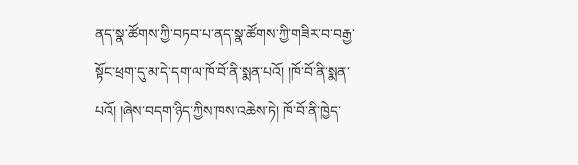ནད་སྣ་ཚོགས་ཀྱི་བཏབ་པ་ནད་སྣ་ཚོགས་ཀྱི་གཟིར་བ་བརྒྱ་སྟོང་ཕྲག་དུ་མ་དེ་དག་ལ་ཁོ་བོ་ནི་སྨན་པའོ། །ཁོ་བོ་ནི་སྨན་པའོ། །ཞེས་བདག་ཉིད་ཀྱིས་ཁས་འཆེས་ཏེ། ཁོ་བོ་ནི་ཁྱེད་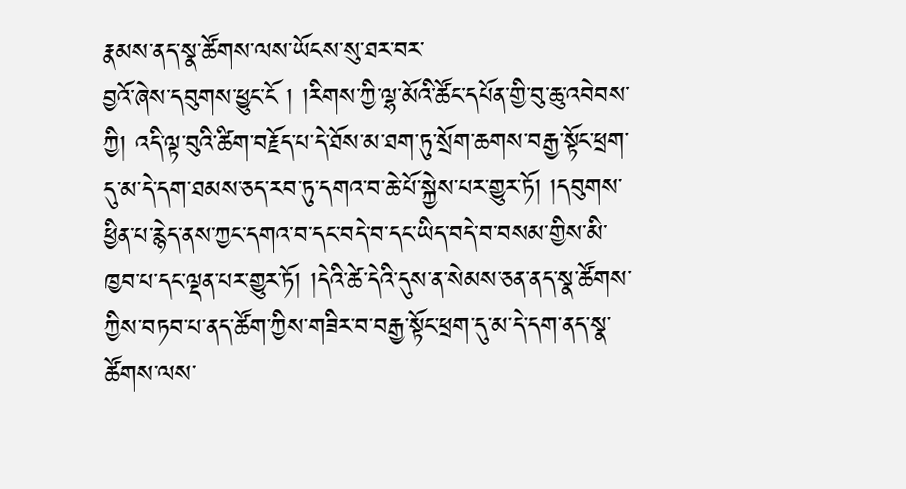རྣམས་ནད་སྣ་ཚོགས་ལས་ཡོངས་སུ་ཐར་བར་
བྱའོ་ཞེས་དབུགས་ཕྱུང་ངོ ། །རིགས་ཀྱི་ལྷ་མོའི་ཚོང་དཔོན་གྱི་བུ་ཆུ་འབེབས་ཀྱི། འདི་ལྟ་བུའི་ཚིག་བརྗོད་པ་དེ་ཐོས་མ་ཐག་ཏུ་སྲོག་ཆགས་བརྒྱ་སྟོང་ཕྲག་དུ་མ་དེ་དག་ཐམས་ཅད་རབ་ཏུ་དགའ་བ་ཆེ་པོ་སྐྱེས་པར་གྱུར་ཏོ། །དབུགས་ཕྱིན་པ་རྙེད་ནས་ཀྱང་དགའ་བ་དང་བདེ་བ་དང་ཡིད་བདེ་བ་བསམ་གྱིས་མི་ཁྱབ་པ་དང་ལྡན་པར་གྱུར་ཏོ། །དེའི་ཚེ་དེའི་དུས་ན་སེམས་ཅན་ནད་སྣ་ཚོགས་ཀྱིས་བཏབ་པ་ནད་ཚོག་ཀྱིས་གཟིར་བ་བརྒྱ་སྟོང་ཕྲག་དུ་མ་དེ་དག་ནད་སྣ་ཚོགས་ལས་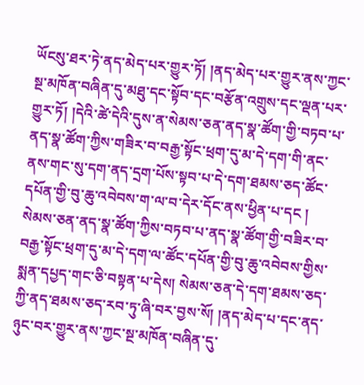ཡོངསུ་ཐར་ཏེ་ནད་མེད་པར་གྱུར་ཏོ། །ནད་མེད་པར་གྱུར་ནས་ཀྱང་སྔ་མཁོན་བཞིན་དུ་མཐུ་དང་སྟོབ་དང་བརྩོན་འགྲུས་དང་ལྡན་པར་གྱུར་ཏོ། །དེའི་ཚེ་དེའི་དུས་ན་སེམས་ཅན་ནད་སྣ་ཚོག་གྱི་བཏབ་པ་ནད་སྣ་ཚོག་ཀྱིས་གཟིར་བ་བརྒྱ་སྟོང་ཕྲག་དུ་མ་དེ་དག་གི་ནང་ནས་གང་སུ་དག་ནད་དྲག་པོས་སྟབ་པ་དེ་དག་ཐམས་ཅད་ཚོང་དཔོན་གྱི་བུ་ཆུ་འབེབས་ག་ལ་བ་དེར་དོང་ནས་ཕྱིན་པ་དང ། སེམས་ཅན་ནད་སྣ་ཚོག་ཀྱིས་བཏབ་པ་ནད་སྣ་ཚོག་གྱི་བཟིར་བ་བརྒྱ་སྟོང་ཕྲག་དུ་མ་དེ་དག་ལ་ཚོང་དཔོན་གྱི་བུ་ཆུ་འབེབས་གྱིས་སྨན་དཔྱད་གང་ཅི་བསྟན་པ་དེས། སེམས་ཅན་དེ་དག་ཐམས་ཅད་ཀྱི་ནད་ཐམས་ཅད་རབ་ཏུ་ཞི་བར་བྱས་སོ། །ནད་མེད་པ་དང་ནད་ཉུང་བར་གྱུར་ནས་ཀྱང་སྔ་མཁོན་བཞིན་དུ་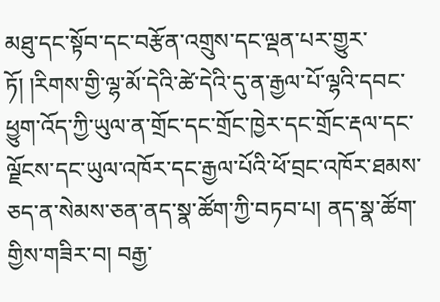མཐུ་དང་སྟོབ་དང་བརྩོན་འགྲུས་དང་ལྡན་པར་གྱུར་ཏོ། །རིགས་གྱི་ལྷ་མོ་དེའི་ཚེ་དེའི་དུ་ན་རྒྱལ་པོ་ལྷའི་དབང་ཕྱུག་འོད་ཀྱི་ཡུལ་ན་གྲོང་དང་གྲོང་ཁྱེར་དང་གྲོང་རྡལ་དང་ལྗོངས་དང་ཡུལ་འཁོར་དང་རྒྱལ་པོའི་ཕོ་བྲང་འཁོར་ཐམས་ཅད་ན་སེམས་ཅན་ནད་སྣ་ཚོག་ཀྱི་བཏབ་པ། ནད་སྣ་ཚོག་གྱིས་གཟིར་བ། བརྒྱ་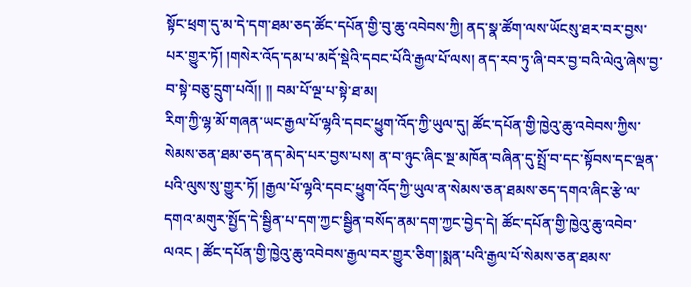སྟོང་ཕྲག་དུ་མ་དེ་དག་ཐམ་ཅད་ཚོང་དཔོན་གྱི་བུ་ཆུ་འབེབས་ཀྱི། ནད་སྣ་ཚོག་ལས་ཡོངསུ་ཐར་བར་བྱས་པར་གྱུར་ཏོ། །གསེར་འོད་དམ་པ་མདོ་སྡེའི་དབང་པོའི་རྒྱལ་པོ་ལས། ནད་རབ་ཏུ་ཞི་བར་བྱ་བའི་ལེའུ་ཞེས་བྱ་བ་སྟེ་བཅུ་དྲུག་པའོ།། །། བམ་པོ་ལྔ་པ་སྟེ་ཐ་མ།
རིག་ཀྱི་ལྷ་མོ་གཞན་ཡང་རྒྱལ་པོ་ལྷའི་དབང་ཕྱུག་འོད་ཀྱི་ཡུལ་དུ། ཚོང་དཔོན་གྱི་ཁྱེའུ་ཆུ་འབེབས་ཀྱིས་སེམས་ཅན་ཐམ་ཅད་ནད་མེད་པར་བྱས་པས། ན་བ་ཉུང་ཞིང་སྔ་མཁོན་བཞིན་དུ་སྤྲོ་བ་དང་སྟོབས་དང་ལྡན་པའི་ལུས་སུ་གྱུར་ཏོ། །རྒྱལ་པོ་ལྷའི་དབང་ཕྱུག་འོད་ཀྱི་ཡུལ་ན་སེམས་ཅན་ཐམས་ཅད་དགའ་ཞིང་རྩེ་ལ་དགའ་མགུར་སྤྱོད་དེ་སྦྱིན་པ་དག་ཀྱང་སྦྱིན་བསོད་ནམ་དག་ཀྱང་བྱེད་དེ། ཚོང་དཔོན་གྱི་ཁྱེའུ་ཆུ་འབེབ་ལའང ། ཚོང་དཔོན་གྱི་ཁྱེའུ་ཆུ་འབེབས་རྒྱལ་བར་གྱུར་ཅིག་།སྨན་པའི་རྒྱལ་པོ་སེམས་ཅན་ཐམས་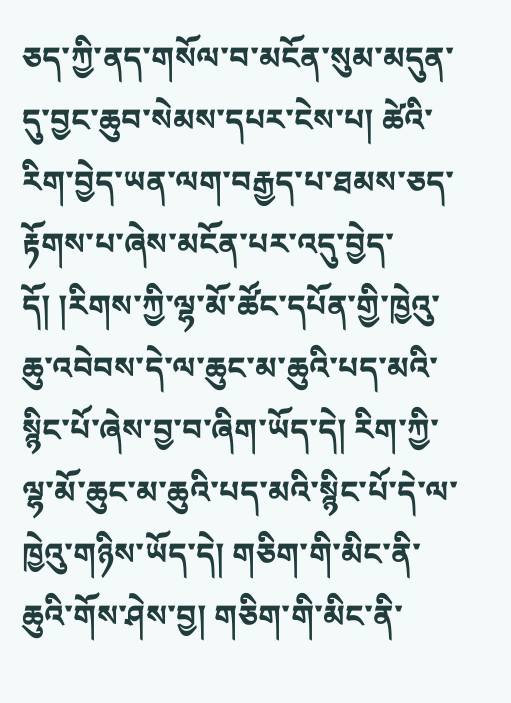ཅད་ཀྱི་ནད་གསོལ་བ་མངོན་སུམ་མདུན་དུ་བྱང་ཆུབ་སེམས་དཔར་ངེས་པ། ཚེའི་རིག་བྱེད་ཡན་ལག་བརྒྱད་པ་ཐམས་ཅད་རྟོགས་པ་ཞེས་མངོན་པར་འདུ་བྱེད་དོ། །རིགས་ཀྱི་ལྷ་མོ་ཚོང་དཔོན་གྱི་ཁྱེའུ་ཆུ་འབེབས་དེ་ལ་ཆུང་མ་ཆུའི་པད་མའི་སྙིང་པོ་ཞེས་བྱ་བ་ཞིག་ཡོད་དེ། རིག་ཀྱི་ལྷ་མོ་ཆུང་མ་ཆུའི་པད་མའི་སྙིང་པོ་དེ་ལ་ཁྱེའུ་གཉིས་ཡོད་དེ། གཅིག་གི་མིང་ནི་ཆུའི་གོས་ཤེས་བྱ། གཅིག་གི་མིང་ནི་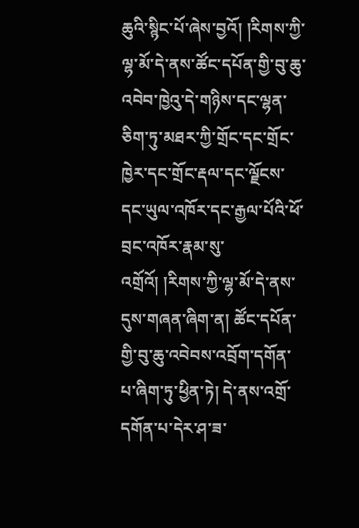ཆུའི་སྙིང་པོ་ཞེས་བྱའོ། །རིགས་ཀྱི་ལྷ་མོ་དེ་ནས་ཚོང་དཔོན་གྱི་བུ་ཆུ་འབེབ་ཁྱེའུ་དེ་གཉིས་དང་ལྷན་ཅིག་ཏུ་མཐར་ཀྱི་གྲོང་དང་གྲོང་ཁྱེར་དང་གྲོང་རྡལ་དང་ལྗོངས་དང་ཡུལ་འཁོར་དང་རྒྱལ་པོའི་ཕོ་བྲང་འཁོར་རྣམ་སུ་འགྲོའོ། །རིགས་ཀྱི་ལྷ་མོ་དེ་ནས་དུས་གཞན་ཞིག་ན། ཚོང་དཔོན་གྱི་བུ་ཆུ་འབེབས་འབྲོག་དགོན་པ་ཞིག་ཏུ་ཕྱིན་ཏེ། དེ་ནས་འགྲོ་དགོན་པ་དེར་ཤ་ཟ་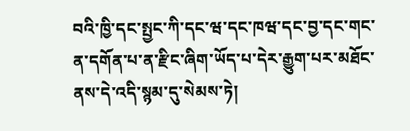བའི་ཁྱི་དང་སྤྱང་ཀི་དང་ཝ་དང་ཁཝ་དང་བྱ་དང་གང་ན་དགོན་པ་ན་རྫིང་ཞིག་ཡོད་པ་དེར་རྒྱུག་པར་མཐོང་ནས་དེ་འདི་སྙམ་དུ་སེམས་ཏེ།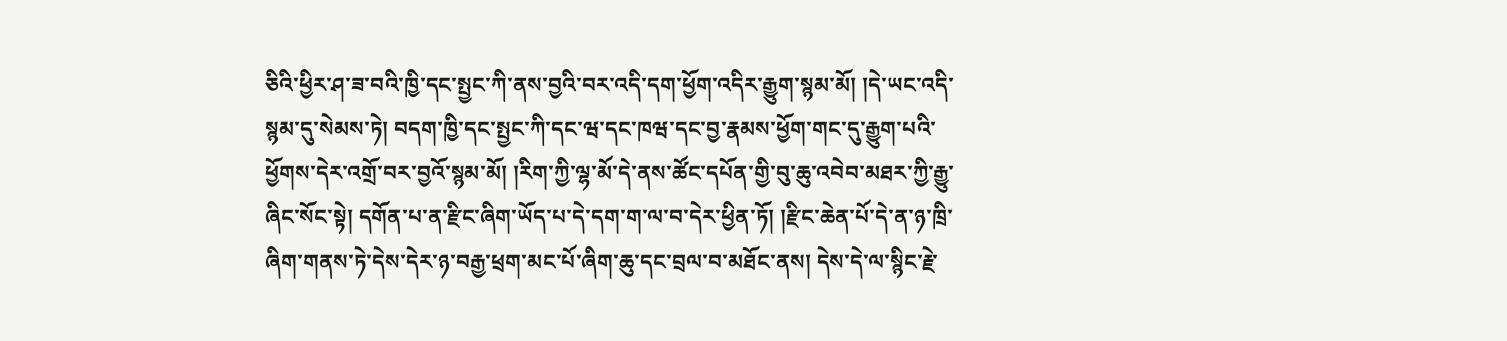ཅིའི་ཕྱིར་ཤ་ཟ་བའི་ཁྱི་དང་སྤྱང་ཀི་ནས་བྱའི་བར་འདི་དག་ཕྱོག་འདིར་རྒྱུག་སྙམ་མོ། །དེ་ཡང་འདི་སྙམ་དུ་སེམས་ཏེ། བདག་ཁྱི་དང་སྤྱང་ཀི་དང་ཝ་དང་ཁཝ་དང་བྱ་རྣམས་ཕྱོག་གང་དུ་རྒྱུག་པའི་ཕྱོགས་དེར་འགྲོ་བར་བྱའོ་སྙམ་མོ། །རིག་ཀྱི་ལྷ་མོ་དེ་ནས་ཚོང་དཔོན་གྱི་བུ་ཆུ་འབེབ་མཐར་ཀྱི་རྒྱུ་ཞིང་སོང་སྟེ། དགོན་པ་ན་རྫིང་ཞིག་ཡོད་པ་དེ་དག་ག་ལ་བ་དེར་ཕྱིན་ཏོ། །རྫིང་ཆེན་པོ་དེ་ན་ཉ་ཁྲི་ཞིག་གནས་ཏེ་དེས་དེར་ཉ་བརྒྱ་ཕྲག་མང་པོ་ཞིག་ཆུ་དང་བྲལ་བ་མཐོང་ནས། དེས་དེ་ལ་སྙིང་རྗེ་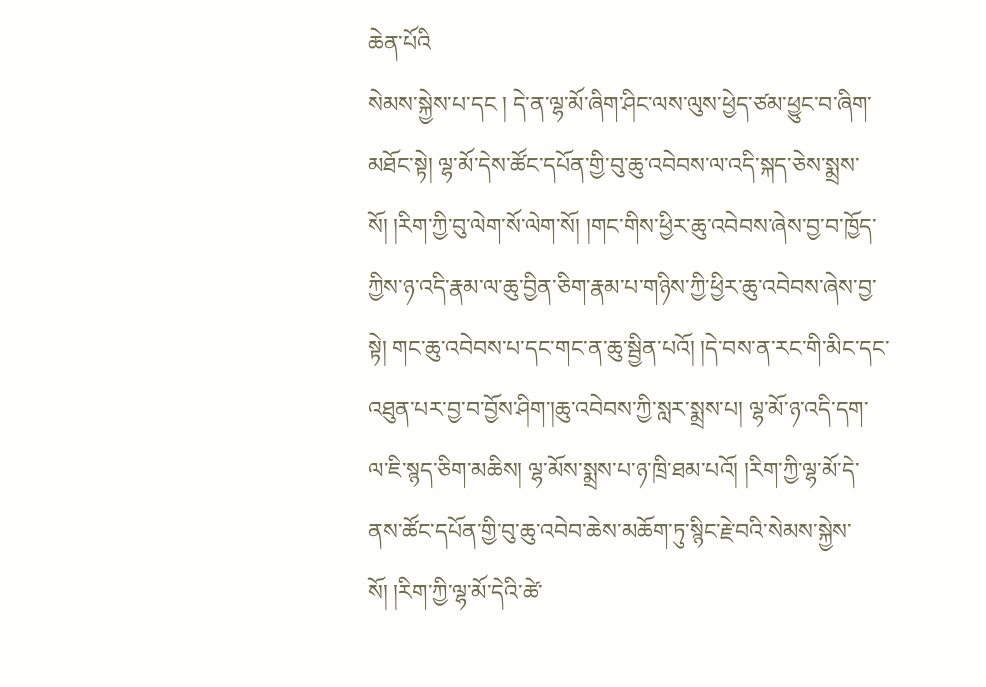ཆེན་པོའི
སེམས་སྐྱེས་པ་དང ། དེ་ན་ལྷ་མོ་ཞིག་ཤིང་ལས་ལུས་ཕྱེད་ཙམ་ཕྱུང་བ་ཞིག་མཐོང་སྟེ། ལྷ་མོ་དེས་ཚོང་དཔོན་གྱི་བུ་ཆུ་འབེབས་ལ་འདི་སྐད་ཅེས་སྨྲས་སོ། །རིག་ཀྱི་བུ་ལེག་སོ་ལེག་སོ། །གང་གིས་ཕྱིར་ཆུ་འབེབས་ཞེས་བྱ་བ་ཁྱོད་ཀྱིས་ཉ་འདི་རྣམ་ལ་ཆུ་བྱིན་ཅིག་རྣམ་པ་གཉིས་ཀྱི་ཕྱིར་ཆུ་འབེབས་ཞེས་བྱ་སྟེ། གང་ཆུ་འབེབས་པ་དང་གང་ན་ཆུ་སྦྱིན་པའོ། །དེ་བས་ན་རང་གི་མིང་དང་འཐུན་པར་བྱ་བ་བྱོས་ཤིག་།ཆུ་འབེབས་ཀྱི་སླར་སྨྲས་པ། ལྷ་མོ་ཉ་འདི་དག་ལ་ཇི་སྙད་ཅིག་མཆིས། ལྷ་མོས་སྨྲས་པ་ཉ་ཁྲི་ཐམ་པའོ། །རིག་ཀྱི་ལྷ་མོ་དེ་ནས་ཚོང་དཔོན་གྱི་བུ་ཆུ་འབེབ་ཆེས་མཆོག་ཏུ་སྙིང་རྗེ་བའི་སེམས་སྐྱེས་སོ། །རིག་ཀྱི་ལྷ་མོ་དེའི་ཚེ་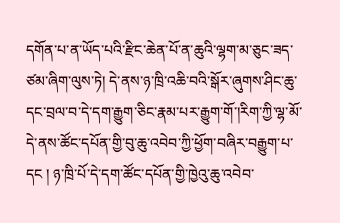དགོན་པ་ན་ཡོད་པའི་རྫིང་ཆེན་པོ་ན་ཆུའི་ལྷག་མ་ཅུང་ཟད་ཙམ་ཞིག་ལུས་ཏེ། དེ་ནས་ཉ་ཁྲི་འཆི་བའི་སྒོར་ཞུགས་ཤིང་ཆུ་དང་བྲལ་བ་དེ་དག་རྒྱུག་ཅིང་རྣམ་པར་རྒྱུག་གོ་།རིག་ཀྱི་ལྷ་མོ་དེ་ནས་ཚོང་དཔོན་གྱི་བུ་ཆུ་འབེབ་ཀྱི་ཕྱོག་བཞིར་བརྒྱུག་པ་དང ། ཉ་ཁྲི་པོ་དེ་དག་ཚོང་དཔོན་གྱི་ཁྱེའུ་ཆུ་འབེབ་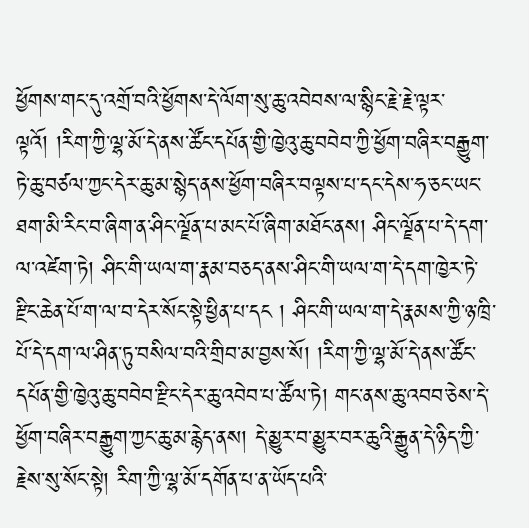ཕྱོགས་གང་དུ་འགྲོ་བའི་ཕྱོགས་དེ་ལོག་སུ་ཆུ་འབེབས་ལ་སྙིང་རྗེ་རྗེ་ལྟར་ལྟའོ། །རིག་ཀྱི་ལྷ་མོ་དེ་ནས་ཚོང་དཔོན་གྱི་ཁྱེའུ་ཆུ་བབེབ་ཀྱི་ཕྱོག་བཞིར་བརྒྱུག་ཏེ་ཆུ་བཙལ་ཀྱང་དེར་ཆུ་མ་སྙེད་ནས་ཕྱོག་བཞིར་བལྟས་པ་དང་དེས་ཧ་ཅང་ཡང་ཐག་མི་རིང་བ་ཞིག་ན་ཤིང་ལྗོན་པ་མང་པོ་ཞིག་མཐོང་ནས། ཤིང་ལྗོན་པ་དེ་དག་ལ་འཛེག་ཏེ། ཤིང་གི་ཡལ་ག་རྣམ་བཅད་ནས་ཤིང་གི་ཡལ་ག་དེ་དག་ཁྱེར་ཏེ་རྫིང་ཆེན་པོ་ག་ལ་བ་དེར་སོང་སྟེ་ཕྱིན་པ་དང ། ཤིང་གི་ཡལ་ག་དེ་རྣམས་ཀྱི་ཉ་ཁྲི་པོ་དེ་དག་ལ་ཤིན་ཏུ་བསིལ་བའི་གྲིབ་མ་བྱས་སོ། །རིག་ཀྱི་ལྷ་མོ་དེ་ནས་ཚོང་དཔོན་གྱི་ཁྱེའུ་ཆུ་བབེབ་རྫིང་དེར་ཆུ་འབེབ་པ་ཚོལ་ཏེ། གང་ནས་ཆུ་འབབ་ཅེས་དེ་ཕྱོག་བཞིར་བརྒྱུག་ཀྱང་ཆུ་མ་རྙེད་ནས། དེ་མྱུར་བ་མྱུར་བར་ཆུའི་རྒྱུན་དེ་ཉིད་ཀྱི་རྗེས་སུ་སོང་སྟེ། རིག་ཀྱི་ལྷ་མོ་དགོན་པ་ན་ཡོད་པའི་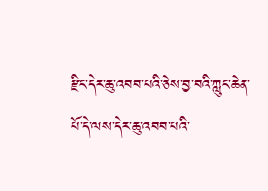རྫིང་དེར་ཆུ་འབབ་པའི་ཅེས་བྱ་བའི་ཀླུང་ཆེན་པོ་དེ་ལས་དེར་ཆུ་འབབ་པའི་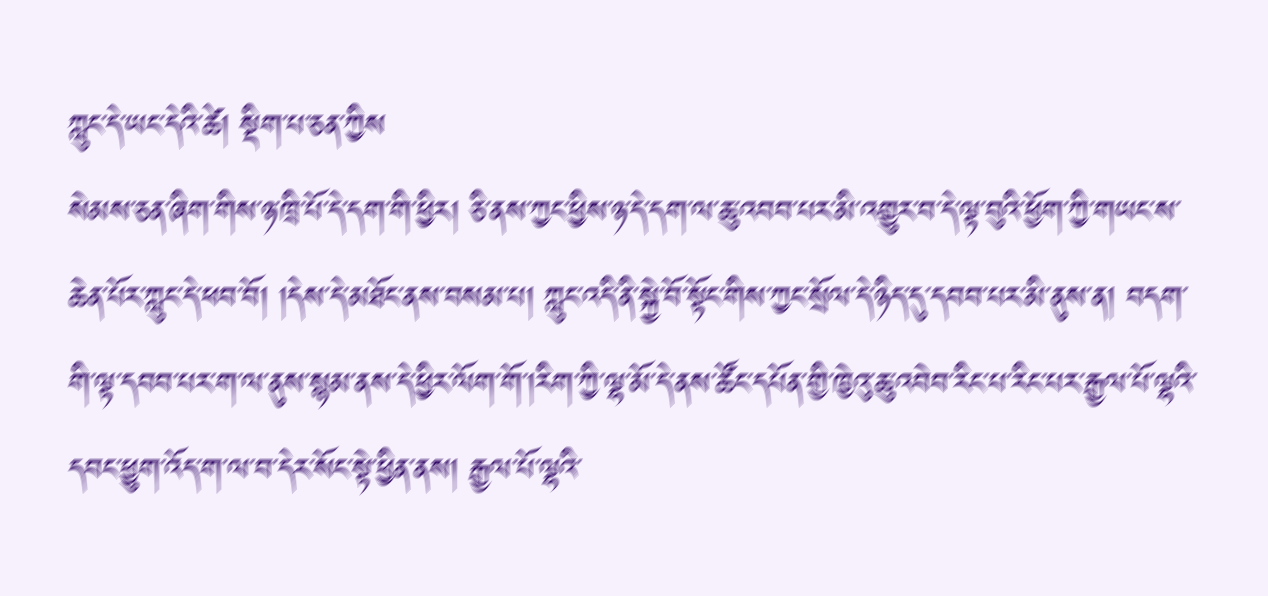ཀླུང་དེ་ཡང་དེའི་ཚེ། སྡིག་པ་ཅན་ཀྱིས
སེམས་ཅན་ཞིག་གིས་ཉ་ཁྲི་པོ་དེ་དག་གི་ཕྱིར། ཅི་ནས་ཀྱང་ཕྱིས་ཉ་དེ་དག་ལ་ཆུ་འབབ་པར་མི་འགྱུར་བ་དེ་ལྟ་བུའི་ཕྱོག་ཀྱི་གཡང་ས་ཆེན་པོར་ཀླུང་དེ་ཕབ་བོ། །དེས་དེ་མཐོང་ནས་བསམ་པ། ཀླུང་འདི་ནི་སྐྱེ་བོ་སྟོང་གིས་ཀྱང་སྲོལ་དེ་ཉིད་དུ་དབབ་པར་མི་ནུས་ན། བདག་གི་ལྟ་དབབ་པར་ག་ལ་ནུས་སྙམ་ནས་དེ་ཕྱིར་ལོག་གོ་།རིག་ཀྱི་ལྷ་མོ་དེ་ནས་ཚོང་དཔོན་གྱི་ཁྱེའུ་ཆུ་འབེབ་རིང་པ་རིང་པར་རྒྱལ་པོ་ལྷའི་དབང་ཕྱུག་འོད་ག་ལ་བ་དེར་སོང་སྟེ་ཕྱིན་ནས། རྒྱལ་པོ་ལྷའི་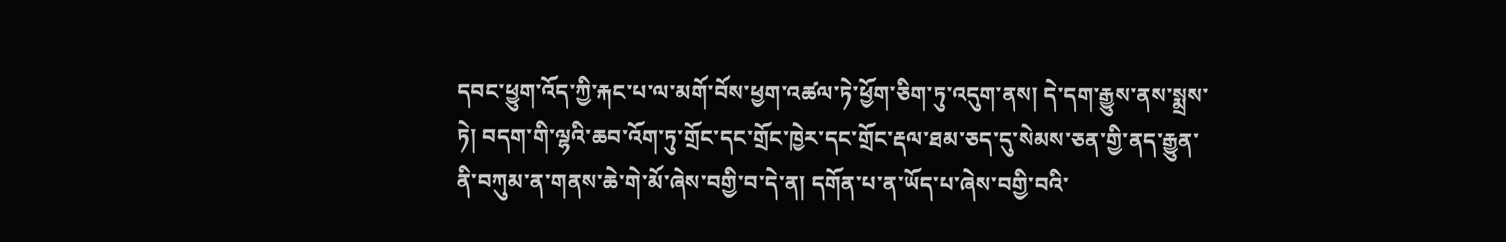དབང་ཕྱུག་འོད་ཀྱི་རྐང་པ་ལ་མགོ་བོས་ཕྱག་འཚལ་ཏེ་ཕྱོག་ཅིག་ཏུ་འདུག་ནས། དེ་དག་རྒྱུས་ནས་སྨྲས་ཏེ། བདག་གི་ལྷའི་ཆབ་འོག་ཏུ་གྲོང་དང་གྲོང་ཁྱེར་དང་གྲོང་རྡལ་ཐམ་ཅད་དུ་སེམས་ཅན་གྱི་ནད་རྒྱུན་ནི་བཀུམ་ན་གནས་ཆེ་གེ་མོ་ཞེས་བགྱི་བ་དེ་ན། དགོན་པ་ན་ཡོད་པ་ཞེས་བགྱི་བའི་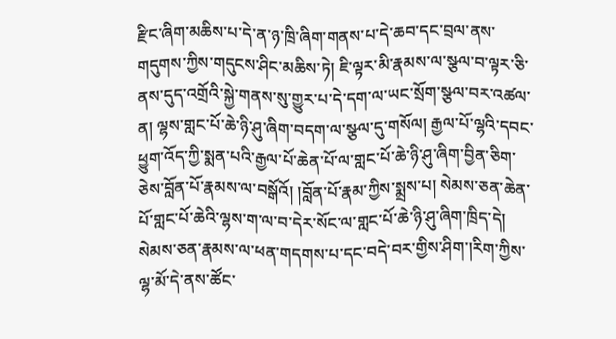རྫིང་ཞིག་མཆིས་པ་དེ་ན་ཉ་ཁྲི་ཞིག་གནས་པ་དེ་ཆབ་དང་བྲལ་ནས་གདུགས་ཀྱིས་གདུངས་ཤིང་མཆིས་ཏེ། ཇི་ལྟར་མི་རྣམས་ལ་སྩལ་བ་ལྟར་ཅི་ནས་དུད་འགྲོའི་སྐྱེ་གནས་སུ་གྱུར་པ་དེ་དག་ལ་ཡང་སྲོག་སྩལ་བར་འཚལ་ན། ལྷས་གླང་པོ་ཆེ་ཉི་ཤུ་ཞིག་བདག་ལ་སྩལ་དུ་གསོལ། རྒྱལ་པོ་ལྷའི་དབང་ཕྱུག་འོད་ཀྱི་སྨན་པའི་རྒྱལ་པོ་ཆེན་པོ་ལ་གླང་པོ་ཆེ་ཉི་ཤུ་ཞིག་བྱིན་ཅིག་ཅེས་བློན་པོ་རྣམས་ལ་བསྒོའོ། །བློན་པོ་རྣམ་ཀྱིས་སྨྲས་པ། སེམས་ཅན་ཆེན་པོ་གླང་པོ་ཆེའི་ལྷས་ག་ལ་བ་དེར་སོང་ལ་གླང་པོ་ཆེ་ཉི་ཤུ་ཞིག་ཁྲིད་དེ། སེམས་ཅན་རྣམས་ལ་ཕན་གདགས་པ་དང་བདེ་བར་གྱིས་ཤིག་།རིག་ཀྱིས་ལྷ་མོ་དེ་ནས་ཚོང་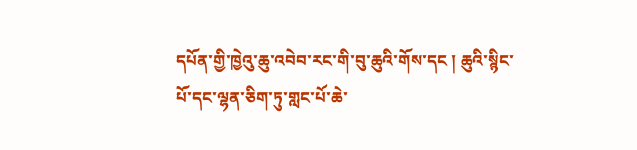དཔོན་གྱི་ཁྱེའུ་ཆུ་འབེབ་རང་གི་བུ་ཆུའི་གོས་དང ། ཆུའི་སྙིང་པོ་དང་ལྷན་ཅིག་ཏུ་གླང་པོ་ཆེ་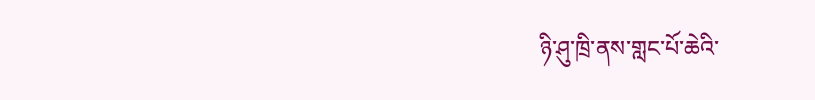ཉི་ཤུ་ཁྲི་ནས་གླང་པོ་ཆེའི་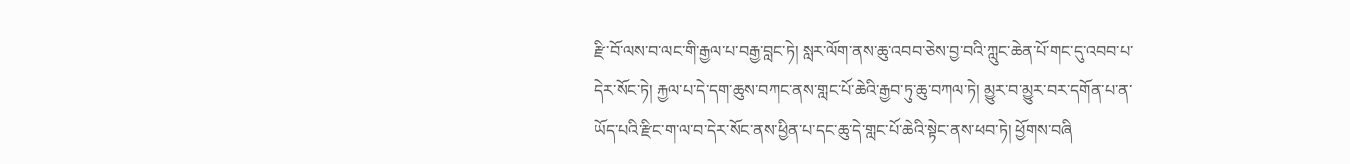རྫི་བོ་ལས་བ་ལང་གི་རྒྱལ་པ་བརྒྱ་བླང་ཏེ། སླར་ལོག་ནས་ཆུ་འབབ་ཅེས་བྱ་བའི་ཀླུང་ཆེན་པོ་གང་དུ་འབབ་པ་དེར་སོང་ཏེ། རྐྱལ་པ་དེ་དག་ཆུས་བཀང་ནས་གླང་པོ་ཆེའི་རྒྱབ་ཏུ་ཆུ་བཀལ་ཏེ། མྱུར་བ་མྱུར་བར་དགོན་པ་ན་ཡོད་པའི་རྫིང་ག་ལ་བ་དེར་སོང་ནས་ཕྱིན་པ་དང་ཆུ་དེ་གླང་པོ་ཆེའི་སྟེང་ནས་ཕབ་ཏེ། ཕྱོགས་བཞི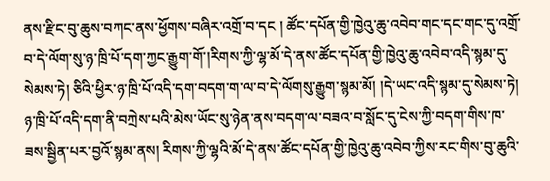ནས་རྫིང་བུ་ཆུས་བཀང་ནས་ཕྱོགས་བཞིར་འགྲོ་བ་དང ། ཚོང་དཔོན་གྱི་ཁྱེའུ་ཆུ་འབེབ་གང་དང་གང་དུ་འགྲོ་བ་དེ་ལོག་སུ་ཉ་ཁྲི་པོ་དག་ཀྱང་རྒྱུག་གོ་།རིགས་ཀྱི་ལྷ་མོ་དེ་ནས་ཚོང་དཔོན་གྱི་ཁྱེའུ་ཆུ་འབེབ་འདི་སྙམ་དུ་སེམས་ཏེ། ཅིའི་ཕྱིར་ཉ་ཁྲི་པོ་འདི་དག་བདག་ག་ལ་བ་དེ་ལོགསུ་རྒྱུག་སྙམ་མོ། །དེ་ཡང་འདི་སྙམ་དུ་སེམས་ཏེ། ཉ་ཁྲི་པོ་འདི་དག་ནི་བཀྲེས་པའི་མེས་ཡོང་སུ་ཉེན་ནས་བདག་ལ་བཟའ་བ་སློང་དུ་ངེས་ཀྱི་བདག་གིས་ཁ་ཟས་སྦྱིན་པར་བྱའོ་སྙམ་ནས། རིགས་ཀྱི་ལྷའི་མོ་དེ་ནས་ཚོང་དཔོན་གྱི་ཁྱེའུ་ཆུ་འབེབ་ཀྱིས་རང་གིས་བུ་ཆུའི་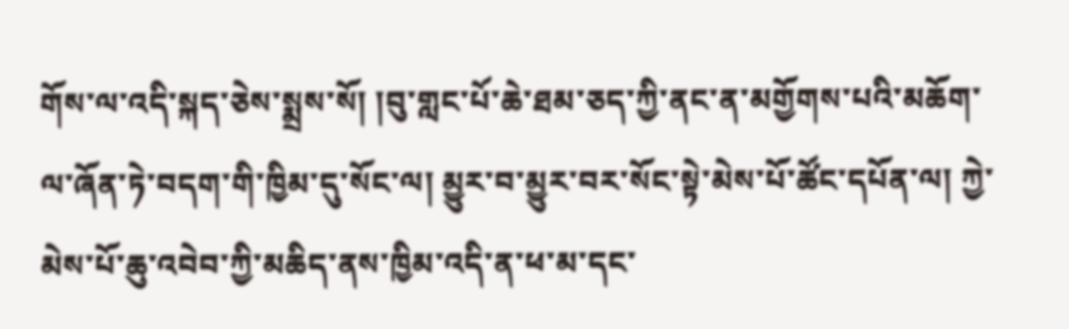གོས་ལ་འདི་སྐད་ཅེས་སྨྲས་སོ། །བུ་གླང་པོ་ཆེ་ཐམ་ཅད་ཀྱི་ནང་ན་མགྱོགས་པའི་མཆོག་ལ་ཞོན་ཏེ་བདག་གི་ཁྱིམ་དུ་སོང་ལ། མྱུར་བ་མྱུར་བར་སོང་སྟེ་མེས་པོ་ཚོང་དཔོན་ལ། ཀྱེ་མེས་པོ་ཆུ་འབེབ་ཀྱི་མཆིད་ནས་ཁྱིམ་འདི་ན་ཕ་མ་དང་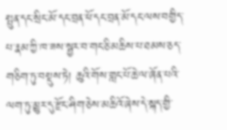སྤུན་དང་སྲིང་མོ་དང་བྲན་ཕོ་དང་བྲན་མོ་དང་ལས་བགྱིད་པ་རྣམ་ཀྱི་ཁ་ཟས་སྦྱར་བ་གང་ཅི་མཆིས་པ་ཐམས་ཅད་གཅིག་ཏུ་བསྡུས་ཏེ། ཆུའི་གོས་གླང་པོ་ཆེ་ལ་ཞོན་པའི་ལག་ཏུ་མྱུར་དུ་རྫོང་ཤིག་ཅེས་མཆིའོ་ཞེས་དེ་སྐད་གྱི་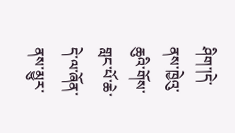ཤིག་།དེ་ནས་ཁྱེའུ་ཆུའི་གོས་གླང་པོ་ཆེ་དེ་ལ་ཞོན་ནས་མྱུར་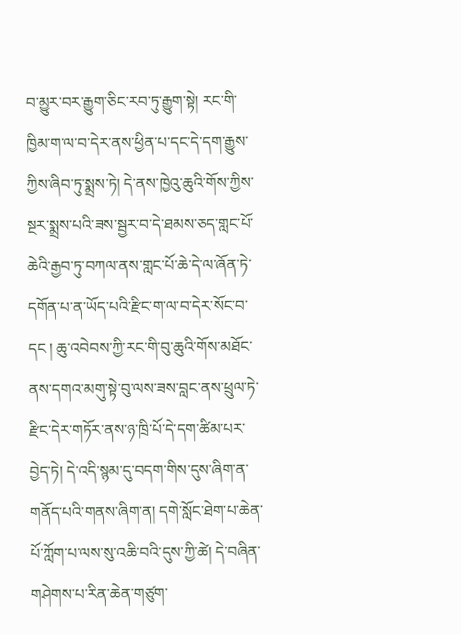བ་མྱུར་བར་རྒྱུག་ཅིང་རབ་ཏུ་རྒྱུག་སྟེ། རང་གི་ཁྱིམ་ག་ལ་བ་དེར་ནས་ཕྱིན་པ་དང་དེ་དག་རྒྱུས་ཀྱིས་ཞིབ་ཏུ་སྨྲས་ཏེ། དེ་ནས་ཁྱེའུ་ཆུའི་གོས་ཀྱིས་སྔར་སྨྲས་པའི་ཟས་སྦྱར་བ་དེ་ཐམས་ཅད་གླང་པོ་ཆེའི་རྒྱབ་ཏུ་བཀལ་ནས་གླང་པོ་ཆེ་དེ་ལ་ཞོན་ཏེ་དགོན་པ་ན་ཡོད་པའི་རྫིང་ག་ལ་བ་དེར་སོང་བ་དང ། ཆུ་འབེབས་ཀྱི་རང་གི་བུ་ཆུའི་གོས་མཐོང་ནས་དགའ་མགུ་སྟེ་བུ་ལས་ཟས་བླང་ནས་ཕྲུལ་ཏེ་རྫིང་དེར་གཏོར་ནས་ཉ་ཁྲི་པོ་དེ་དག་ཚིམ་པར་བྱེད་ཏེ། དེ་འདི་སྙམ་དུ་བདག་གིས་དུས་ཞིག་ན་གནོད་པའི་གནས་ཞིག་ན། དགེ་སློང་ཐེག་པ་ཆེན་པོ་ཀློག་པ་ལས་སུ་འཆི་བའི་དུས་ཀྱི་ཚེ། དེ་བཞིན་གཤེགས་པ་རིན་ཆེན་གཙུག་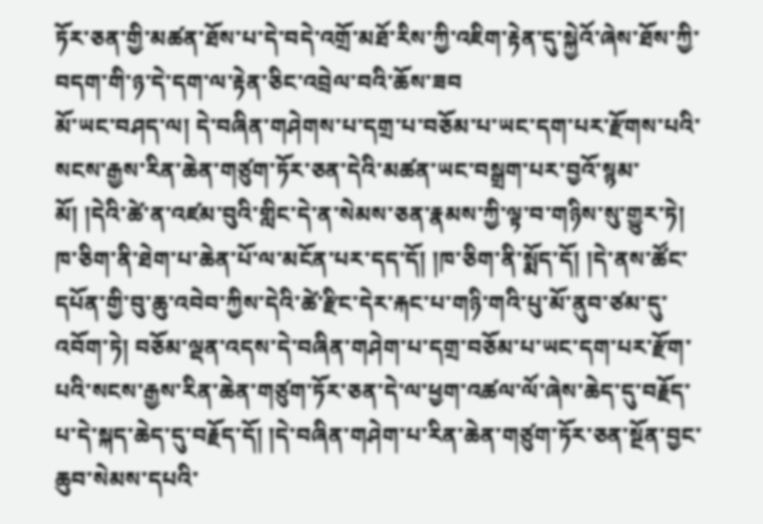ཏོར་ཅན་གྱི་མཚན་ཐོས་པ་དེ་བདེ་འགྲོ་མཐོ་རིས་ཀྱི་འཇིག་རྟེན་དུ་སྐྱེའོ་ཞེས་ཐོས་ཀྱི་བདག་གི་ཉ་དེ་དག་ལ་རྟེན་ཅིང་འབྲེལ་བའི་ཆོས་ཟབ
མོ་ཡང་བཤད་ལ། དེ་བཞིན་གཤེགས་པ་དགྲ་པ་བཅོམ་པ་ཡང་དག་པར་རྫོགས་པའི་སངས་རྒྱས་རིན་ཆེན་གཙུག་ཏོར་ཅན་དེའི་མཚན་ཡང་བསྒྲག་པར་བྱའོ་སྙམ་མོ། །དེའི་ཚེ་ན་འཛམ་བུའི་གླིང་དེ་ན་སེམས་ཅན་རྣམས་ཀྱི་ལྟ་བ་གཉིས་སུ་གྱུར་ཏེ། ཁ་ཅིག་ནི་ཐེག་པ་ཆེན་པོ་ལ་མངོན་པར་དད་དོ། །ཁ་ཅིག་ནི་སྨོད་དོ། །དེ་ནས་ཚོང་དཔོན་གྱི་བུ་ཆུ་འབེབ་ཀྱིས་དེའི་ཚེ་རྫིང་དེར་རྐང་པ་གཉི་གའི་པུ་མོ་ནུབ་ཙམ་དུ་འབོག་ཏེ། བཅོམ་ལྡན་འདས་དེ་བཞིན་གཤེག་པ་དགྲ་བཅོམ་པ་ཡང་དག་པར་རྫོག་པའི་སངས་རྒྱས་རིན་ཆེན་གཙུག་ཏོར་ཅན་དེ་ལ་ཕྱག་འཚལ་ལོ་ཞེས་ཆེད་དུ་བརྗོད་པ་དེ་སྐད་ཆེད་དུ་བརྗོད་དོ། །དེ་བཞིན་གཤེག་པ་རིན་ཆེན་གཙུག་ཏོར་ཅན་སྔོན་བྱང་ཆུབ་སེམས་དཔའི་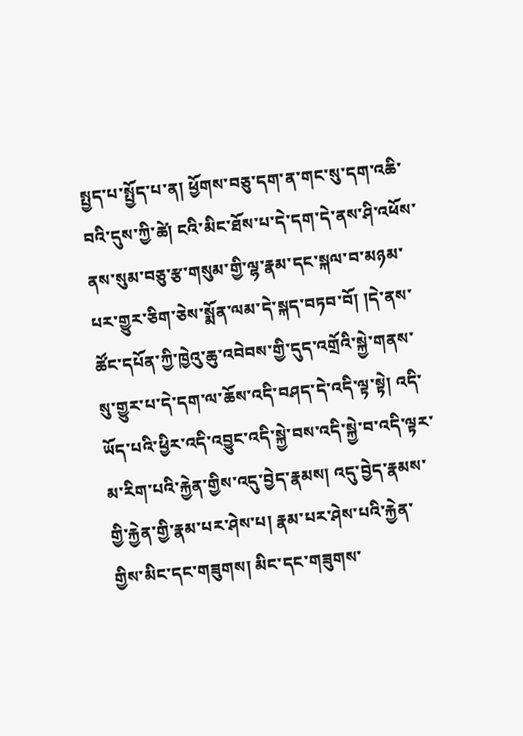སྤྱད་པ་སྤྱོད་པ་ན། ཕྱོགས་བཅུ་དག་ན་གང་སུ་དག་འཆི་བའི་དུས་ཀྱི་ཚེ། ངའི་མིང་ཐོས་པ་དེ་དག་དེ་ནས་ཤི་འཕོས་ནས་སུམ་བཅུ་རྩ་གསུམ་གྱི་ལྷ་རྣམ་དང་སྐལ་བ་མཉམ་པར་གྱུར་ཅིག་ཅེས་སྨོན་ལམ་དེ་སྐད་བཏབ་བོ། །དེ་ནས་ཚོང་དཔོན་ཀྱི་ཁྱེའུ་ཆུ་འབེབས་གྱི་དུད་འགྲོའི་སྐྱེ་གནས་སུ་གྱུར་པ་དེ་དག་ལ་ཆོས་འདི་བཤད་དེ་འདི་ལྟ་སྟེ། འདི་ཡོད་པའི་ཕྱིར་འདི་འབྱུང་འདི་སྐྱེ་བས་འདི་སྐྱེ་བ་འདི་ལྟར་མ་རིག་པའི་རྐྱེན་གྱིས་འདུ་བྱེད་རྣམས། འདུ་བྱེད་རྣམས་གྱི་རྐྱེན་གྱི་རྣམ་པར་ཤེས་པ། རྣམ་པར་ཤེས་པའི་རྐྱེན་གྱིས་མིང་དང་གཟུགས། མིང་དང་གཟུགས་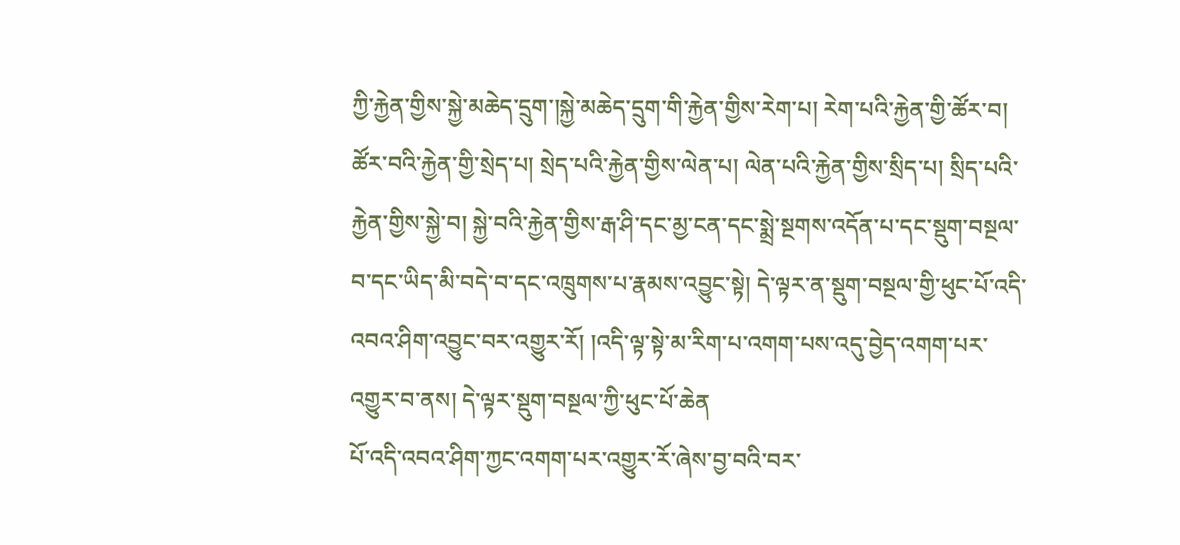ཀྱི་རྐྱེན་གྱིས་སྐྱེ་མཆེད་དྲུག་།སྐྱེ་མཆེད་དྲུག་གི་རྐྱེན་གྱིས་རེག་པ། རེག་པའི་རྐྱེན་གྱི་ཚོར་བ། ཚོར་བའི་རྐྱེན་གྱི་སྲེད་པ། སྲེད་པའི་རྐྱེན་གྱིས་ལེན་པ། ལེན་པའི་རྐྱེན་གྱིས་སྲིད་པ། སྲིད་པའི་རྐྱེན་གྱིས་སྐྱེ་བ། སྐྱེ་བའི་རྐྱེན་གྱིས་རྒ་ཤི་དང་མྱ་ངན་དང་སྨྲེ་སྔགས་འདོན་པ་དང་སྡུག་བསྔལ་བ་དང་ཡིད་མི་བདེ་བ་དང་འཁྲུགས་པ་རྣམས་འབྱུང་སྟེ། དེ་ལྟར་ན་སྡུག་བསྔལ་གྱི་ཕུང་པོ་འདི་འབའ་ཤིག་འབྱུང་བར་འགྱུར་རོ། །འདི་ལྟ་སྟེ་མ་རིག་པ་འགག་པས་འདུ་བྱེད་འགག་པར་འགྱུར་བ་ནས། དེ་ལྟར་སྡུག་བསྔལ་ཀྱི་ཕུང་པོ་ཆེན
པོ་འདི་འབའ་ཤིག་ཀྱང་འགག་པར་འགྱུར་རོ་ཞེས་བྱ་བའི་བར་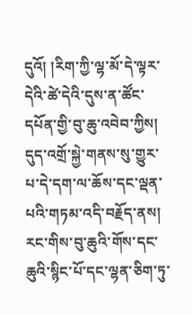དུའོ། །རིག་ཀྱི་ལྷ་མོ་དེ་ལྟར་དེའི་ཚེ་དེའི་དུས་ན་ཚོང་དཔོན་གྱི་བུ་ཆུ་འབེབ་ཀྱིས། དུད་འགྲོ་སྐྱེ་གནས་སུ་གྱུར་པ་དེ་དག་ལ་ཆོས་དང་ལྡན་པའི་གཏམ་འདི་བརྗོད་ནས། རང་གིས་བུ་ཆུའི་གོས་དང་ཆུའི་སྙིང་པོ་དང་ལྷན་ཅིག་ཏུ་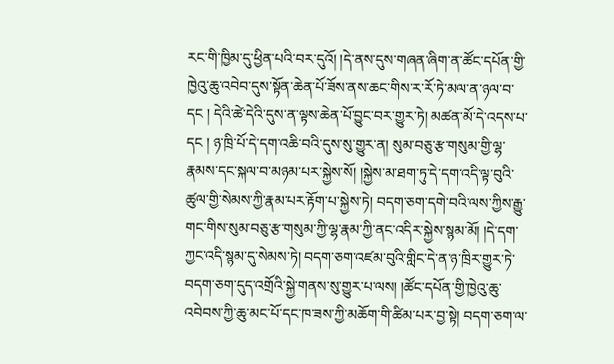རང་གི་ཁྱིམ་དུ་ཕྱིན་པའི་བར་དུའོ། །དེ་ནས་དུས་གཞན་ཞིག་ན་ཚོང་དཔོན་གྱི་ཁྱེའུ་ཆུ་འབེབ་དུས་སྟོན་ཆེན་པོ་ཟོས་ནས་ཆང་གིས་ར་རོ་ཏེ་མལ་ན་ཉལ་བ་དང ། དེའི་ཚེ་དེའི་དུས་ན་ལྟས་ཆེན་པོ་བྱུང་བར་གྱུར་ཏེ། མཚན་མོ་དེ་འདས་པ་དང ། ཉ་ཁྲི་པོ་དེ་དག་འཆི་བའི་དུས་སུ་གྱུར་ན། སུམ་བཅུ་རྩ་གསུམ་གྱི་ལྷ་རྣམས་དང་སྐལ་བ་མཉམ་པར་སྐྱེས་སོ། །སྐྱེས་མ་ཐག་ཏུ་དེ་དག་འདི་ལྟ་བུའི་ཚུལ་གྱི་སེམས་ཀྱི་རྣམ་པར་རྟོག་པ་སྐྱེས་ཏེ། བདག་ཅག་དགེ་བའི་ལས་ཀྱིས་རྒྱུ་གང་གིས་སུམ་བཅུ་རྩ་གསུམ་ཀྱི་ལྷ་རྣམ་ཀྱི་ནང་འདིར་སྐྱེས་སྙམ་མོ། །དེ་དག་ཀྱང་འདི་སྙམ་དུ་སེམས་ཏེ། བདག་ཅག་འཛམ་བུའི་གླིང་དེ་ན་ཉ་ཁྲིར་གྱུར་ཏེ་བདག་ཅག་དུད་འགྲོའི་སྐྱེ་གནས་སུ་གྱུར་པ་ལས། །ཚོང་དཔོན་གྱི་ཁྱེའུ་ཆུ་འབེབས་ཀྱི་ཆུ་མང་པོ་དང་ཁ་ཟས་ཀྱི་མཆོག་གི་ཚིམ་པར་བྱ་སྟེ། བདག་ཅག་ལ་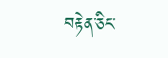བརྟེན་ཅིང་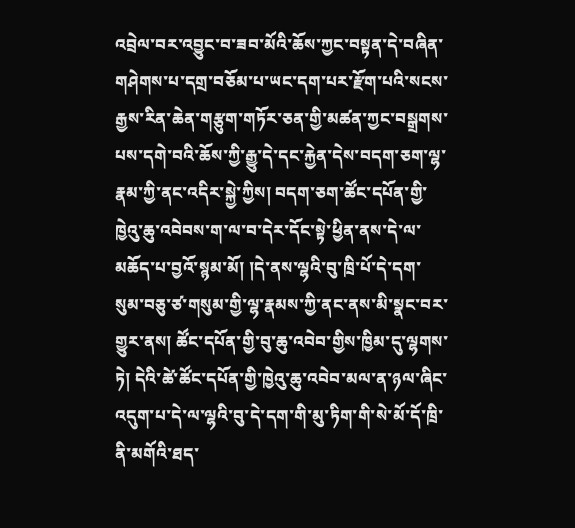འབྲེལ་བར་འབྱུང་བ་ཟབ་མོའི་ཆོས་ཀྱང་བསྟན་དེ་བཞིན་གཤེགས་པ་དགྲ་བཅོམ་པ་ཡང་དག་པར་རྫོག་པའི་སངས་རྒྱས་རིན་ཆེན་གརྩུག་གཏོར་ཅན་གྱི་མཚན་ཀྱང་བསྒྲགས་པས་དགེ་བའི་ཆོས་ཀྱི་རྒྱུ་དེ་དང་རྐྱེན་དེས་བདག་ཅག་ལྷ་རྣམ་ཀྱི་ནང་འདིར་སྐྱེ་ཀྱིས། བདག་ཅག་ཚོང་དཔོན་གྱི་ཁྱེའུ་ཆུ་འབེབས་ག་ལ་བ་དེར་དོང་སྟེ་ཕྱིན་ནས་དེ་ལ་མཆོད་པ་བྱའོ་སྙམ་མོ། །དེ་ནས་ལྷའི་བུ་ཁྲི་པོ་དེ་དག་སུམ་བཅུ་ཙ་གསུམ་གྱི་ལྷ་རྣམས་ཀྱི་ནང་ནས་མི་སྣང་བར་གྱུར་ནས། ཚོང་དཔོན་གྱི་བུ་ཆུ་འབེབ་གྱིས་ཁྱིམ་དུ་ལྷགས་ཏེ། དེའི་ཚེ་ཚོང་དཔོན་གྱི་ཁྱེའུ་ཆུ་འབེབ་མལ་ན་ཉལ་ཞིང་འདུག་པ་དེ་ལ་ལྷའི་བུ་དེ་དག་གི་མུ་ཏིག་གི་སེ་མོ་དོ་ཁྲི་ནི་མགོའི་ཐད་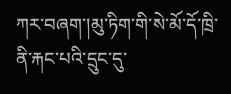ཀར་བཞག་།མུ་ཏིག་གི་སེ་མོ་དོ་ཁྲི་ནི་རྐང་པའི་དྲུང་དུ་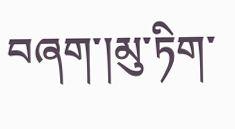བཞག་།མུ་ཏིག་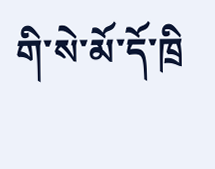གི་སེ་མོ་དོ་ཁྲི